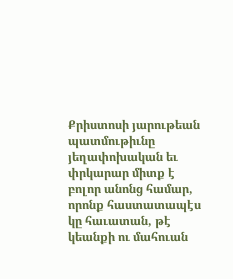Քրիստոսի յարութեան պատմութիւնը յեղափոխական եւ փրկարար միտք է բոլոր անոնց համար, որոնք հաստատապէս կը հաւատան, թէ կեանքի ու մահուան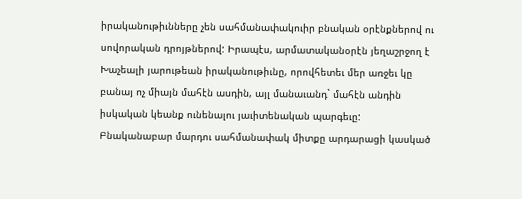իրականութիւնները չեն սահմանափակուիր բնական օրէնքներով ու սովորական դրոյթներով: Իրապէս, արմատականօրէն յեղաշրջող է Խաչեալի յարութեան իրականութիւնը, որովհետեւ մեր առջեւ կը բանայ ոչ միայն մահէն ասդին, այլ մանաւանդ` մահէն անդին իսկական կեանք ունենալու յաւիտենական պարգեւը:
Բնականաբար մարդու սահմանափակ միտքը արդարացի կասկած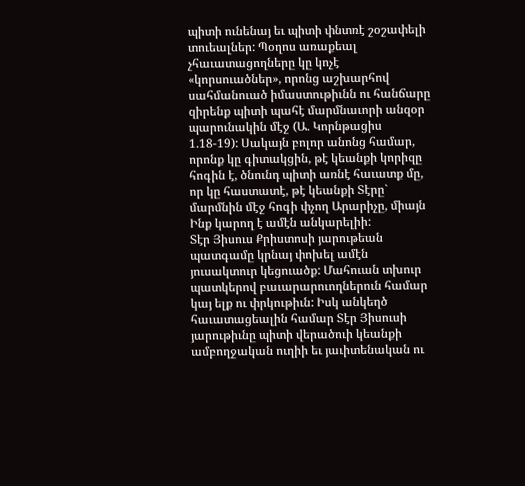պիտի ունենայ եւ պիտի փնտռէ շօշափելի տուեալներ: Պօղոս առաքեալ չհաւատացողները կը կոչէ «կորսուածներ», որոնց աշխարհով սահմանուած իմաստութիւնն ու հանճարը զիրենք պիտի պահէ մարմնաւորի անզօր պարունակին մէջ (Ա. Կորնթացիս 1.18-19): Սակայն բոլոր անոնց համար, որոնք կը գիտակցին, թէ կեանքի կորիզը հոգին է, ծնունդ պիտի առնէ հաւատք մը, որ կը հաստատէ, թէ կեանքի Տէրը` մարմնին մէջ հոգի փչող Արարիչը, միայն Ինք կարող է ամէն անկարելիի:
Տէր Յիսուս Քրիստոսի յարութեան պատգամը կրնայ փոխել ամէն յուսակտուր կեցուածք: Մահուան տխուր պատկերով բաւարարուողներուն համար կայ ելք ու փրկութիւն: Իսկ անկեղծ հաւատացեալին համար Տէր Յիսուսի յարութիւնը պիտի վերածուի կեանքի ամբողջական ուղիի եւ յաւիտենական ու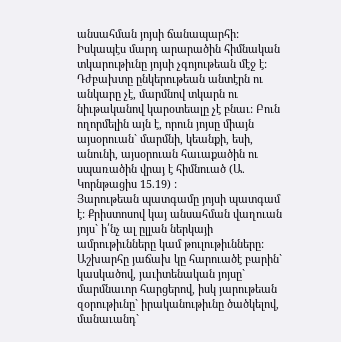անսահման յոյսի ճանապարհի:
Իսկապէս մարդ արարածին հիմնական տկարութիւնը յոյսի չգոյութեան մէջ է: Դժբախտը ընկերութեան անտէրն ու անկարը չէ, մարմնով տկարն ու նիւթականով կարօտեալը չէ բնաւ: Բուն ողորմելին այն է, որուն յոյսը միայն այսօրուան` մարմնի, կեանքի, եսի, անունի, այսօրուան հաւաքածին ու սպառածին վրայ է հիմնուած (Ա. Կորնթացիս 15.19) :
Յարութեան պատգամը յոյսի պատգամ է: Քրիստոսով կայ անսահման վաղուան յոյս` ի՛նչ ալ ըլլան ներկայի ամրութիւնները կամ թուլութիւնները:
Աշխարհը յաճախ կը հարուածէ բարին` կասկածով, յաւիտենական յոյսը` մարմնաւոր հարցերով, իսկ յարութեան զօրութիւնը` իրականութիւնը ծածկելով, մանաւանդ`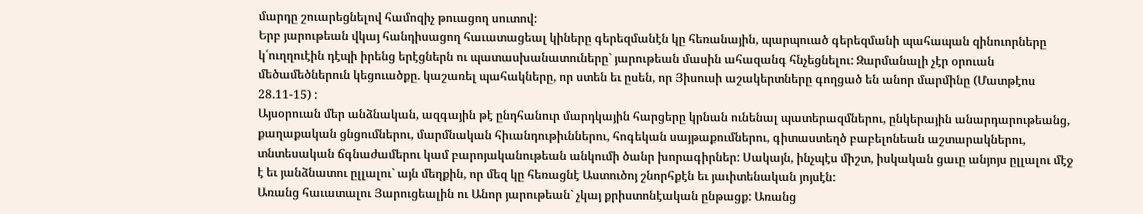մարդը շուարեցնելով համոզիչ թուացող սուտով:
Երբ յարութեան վկայ հանդիսացող հաւատացեալ կիները գերեզմանէն կը հեռանային, պարպուած գերեզմանի պահապան զինուորները կ՛ուղղուէին դէպի իրենց երէցներն ու պատասխանատուները` յարութեան մասին ահազանգ հնչեցնելու: Զարմանալի չէր օրուան մեծամեծներուն կեցուածքը. կաշառել պահակները, որ ստեն եւ ըսեն, որ Յիսուսի աշակերտները գողցած են անոր մարմինը (Մատթէոս 28.11-15) :
Այսօրուան մեր անձնական, ազգային թէ ընդհանուր մարդկային հարցերը կրնան ունենալ պատերազմներու, ընկերային անարդարութեանց, քաղաքական ցնցումներու, մարմնական հիւանդութիւններու, հոգեկան սայթաքումներու, գիտաստեղծ բաբելոնեան աշտարակներու, տնտեսական ճգնաժամերու կամ բարոյականութեան անկումի ծանր խորագիրներ: Սակայն, ինչպէս միշտ, իսկական ցաւը անյոյս ըլլալու մէջ է եւ յանձնատու ըլլալու` այն մեղքին, որ մեզ կը հեռացնէ Աստուծոյ շնորհքէն եւ յաւիտենական յոյսէն:
Առանց հաւատալու Յարուցեալին ու Անոր յարութեան` չկայ քրիստոնէական ընթացք: Առանց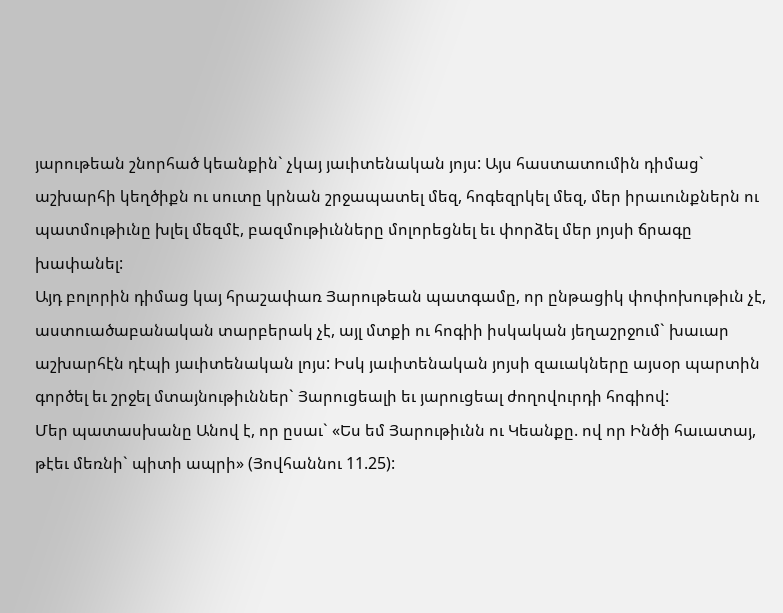յարութեան շնորհած կեանքին` չկայ յաւիտենական յոյս: Այս հաստատումին դիմաց` աշխարհի կեղծիքն ու սուտը կրնան շրջապատել մեզ, հոգեզրկել մեզ, մեր իրաւունքներն ու պատմութիւնը խլել մեզմէ, բազմութիւնները մոլորեցնել եւ փորձել մեր յոյսի ճրագը խափանել:
Այդ բոլորին դիմաց կայ հրաշափառ Յարութեան պատգամը, որ ընթացիկ փոփոխութիւն չէ, աստուածաբանական տարբերակ չէ, այլ մտքի ու հոգիի իսկական յեղաշրջում` խաւար աշխարհէն դէպի յաւիտենական լոյս: Իսկ յաւիտենական յոյսի զաւակները այսօր պարտին գործել եւ շրջել մտայնութիւններ` Յարուցեալի եւ յարուցեալ ժողովուրդի հոգիով:
Մեր պատասխանը Անով է, որ ըսաւ` «Ես եմ Յարութիւնն ու Կեանքը. ով որ Ինծի հաւատայ, թէեւ մեռնի` պիտի ապրի» (Յովհաննու 11.25):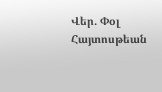Վեր. Փօլ Հայտոսթեան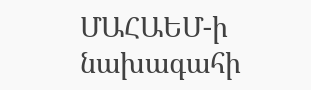ՄԱՀԱԵՄ-ի նախագահի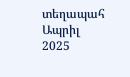տեղապահ
Ապրիլ 2025